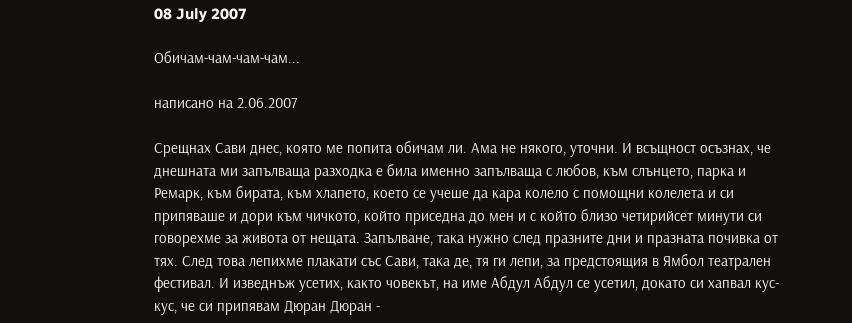08 July 2007

Обичам-чам-чам-чам...

написано на 2.06.2007

Срещнах Сави днес, която ме попита обичам ли. Ама не някого, уточни. И всъщност осъзнах, че днешната ми запълваща разходка е била именно запълваща с любов, към слънцето, парка и Ремарк, към бирата, към хлапето, което се учеше да кара колело с помощни колелета и си припяваше и дори към чичкото, който приседна до мен и с който близо четирийсет минути си говорехме за живота от нещата. Запълване, така нужно след празните дни и празната почивка от тях. След това лепихме плакати със Сави, така де, тя ги лепи, за предстоящия в Ямбол театрален фестивал. И изведнъж усетих, както човекът, на име Абдул Абдул се усетил, докато си хапвал кус-кус, че си припявам Дюран Дюран -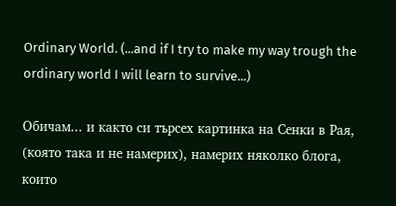Ordinary World. (...and if I try to make my way trough the ordinary world I will learn to survive...)

Oбичам... и както си търсех картинка на Сенки в Рая, (която така и не намерих), намерих няколко блога, които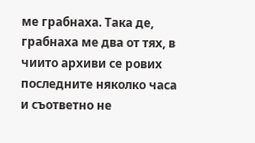ме грабнаха. Така де, грабнаха ме два от тях, в чиито архиви се рових последните няколко часа и съответно не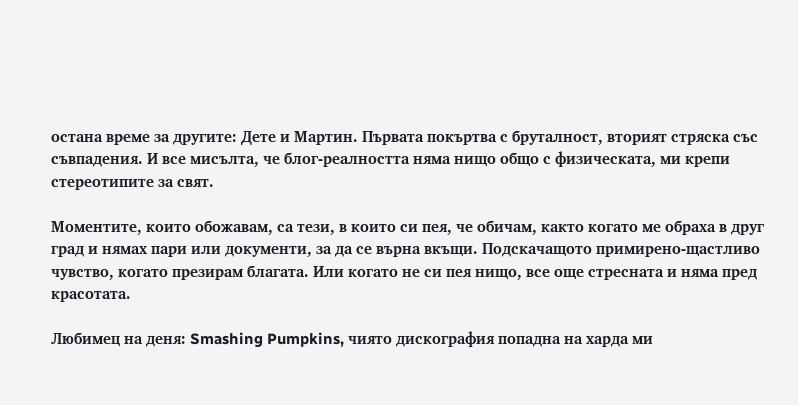остана време за другите: Дете и Мартин. Първата покъртва с бруталност, вторият стряска със съвпадения. И все мисълта, че блог-реалността няма нищо общо с физическата, ми крепи стереотипите за свят.

Моментите, които обожавам, са тези, в които си пея, че обичам, както когато ме обраха в друг град и нямах пари или документи, за да се върна вкъщи. Подскачащото примирено-щастливо чувство, когато презирам благата. Или когато не си пея нищо, все още стресната и няма пред красотата.

Любимец на деня: Smashing Pumpkins, чиято дискография попадна на харда ми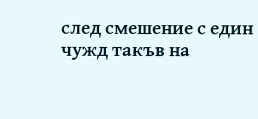след смешение с един чужд такъв на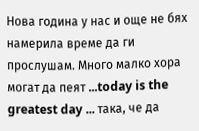Нова година у нас и още не бях намерила време да ги прослушам. Много малко хора могат да пеят ...today is the greatest day ... така, че да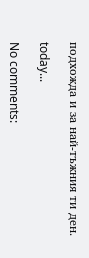подхожда и за най-тъжния ти ден.

today...

No comments: